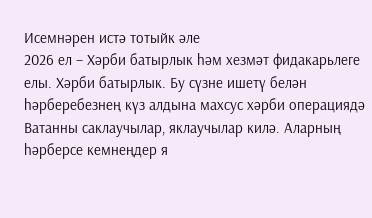Исемнәрен истә тотыйк әле
2026 ел – Хәрби батырлык һәм хезмәт фидакарьлеге елы. Хәрби батырлык. Бу сүзне ишетү белән һәрберебезнең күз алдына махсус хәрби операциядә Ватанны саклаучылар, яклаучылар килә. Аларның һәрберсе кемнеңдер я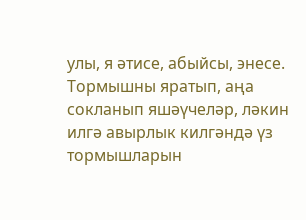улы, я әтисе, абыйсы, энесе.
Тормышны яратып, аңа сокланып яшәүчеләр, ләкин илгә авырлык килгәндә үз тормышларын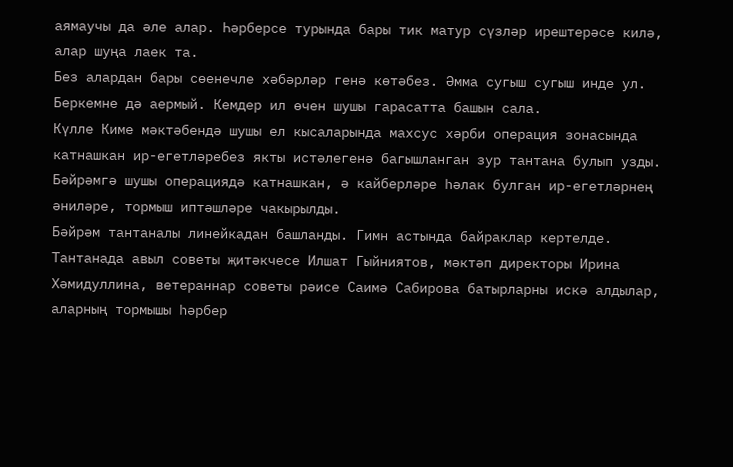аямаучы да әле алар. Һәрберсе турында бары тик матур сүзләр ирештерәсе килә, алар шуңа лаек та.
Без алардан бары сөенечле хәбәрләр генә көтәбез. Әмма сугыш сугыш инде ул. Беркемне дә аермый. Кемдер ил өчен шушы гарасатта башын сала.
Күлле Киме мәктәбендә шушы ел кысаларында махсус хәрби операция зонасында катнашкан ир-егетләребез якты истәлегенә багышланган зур тантана булып узды. Бәйрәмгә шушы операциядә катнашкан, ә кайберләре һәлак булган ир-егетләрнең әниләре, тормыш иптәшләре чакырылды.
Бәйрәм тантаналы линейкадан башланды. Гимн астында байраклар кертелде. Тантанада авыл советы җитәкчесе Илшат Гыйниятов, мәктәп директоры Ирина Хәмидуллина, ветераннар советы рәисе Саимә Сабирова батырларны искә алдылар, аларның тормышы һәрбер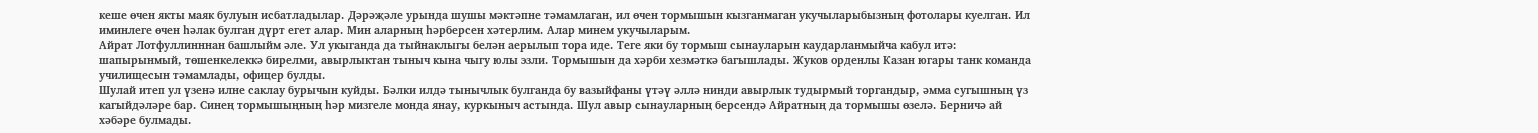кеше өчен якты маяк булуын исбатладылар. Дәрәҗәле урында шушы мәктәпне тәмамлаган, ил өчен тормышын кызганмаган укучыларыбызның фотолары куелган. Ил иминлеге өчен һәлак булган дүрт егет алар. Мин аларның һәрберсен хәтерлим. Алар минем укучыларым.
Айрат Лотфуллинннан башлыйм әле. Ул укыганда да тыйнаклыгы белән аерылып тора иде. Теге яки бу тормыш сынауларын каударланмыйча кабул итә: шапырынмый, төшенкелеккә бирелми, авырлыктан тыныч кына чыгу юлы эзли. Тормышын да хәрби хезмәткә багышлады. Жуков орденлы Казан югары танк команда училищесын тәмамлады, офицер булды.
Шулай итеп ул үзенә илне саклау бурычын куйды. Бәлки илдә тынычлык булганда бу вазыйфаны үтәү әллә нинди авырлык тудырмый торгандыр, әмма сугышның үз кагыйдәләре бар. Синең тормышыңның һәр мизгеле монда янау, куркыныч астында. Шул авыр сынауларның берсендә Айратның да тормышы өзелә. Берничә ай хәбәре булмады.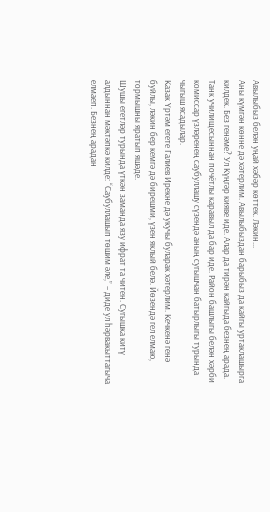Авылыбыз белән уңай хәбәр көттек. Ләкин...
Аны күмгән көнне дә хәтерлим. Авылыбыздан барыбыз да кайгы уртаклашырга килдек. Без генәме? Ул Күңгәр кияве иде. Алар да тирән кайгыда безнең арада. Танк училищесыннан почётлы каравыл да бар иде. Район башлыгы белән хәрби комиссар үзләренең саубуллашу сүзендә аның сугышчан батырлыгы турында чыгыш ясадылар.
Казак Үртәм егете Галиев Ирекне дә укучы буларак хәтерлим. Кечкенә генә буйлы, ләкин бер кемгә дә бирешми, үзен яклый белә. Йөзендә гел елмаю, тормышны яратып яшәде.
Шушы егетләр турында үткән заманда язу ифрат та читен. Сугышка китү алдыннан мәктәпкә килде: “Саубуллашып төшим әле,” – диде ул һәрвакыттагыча елмаеп. Безнең арадан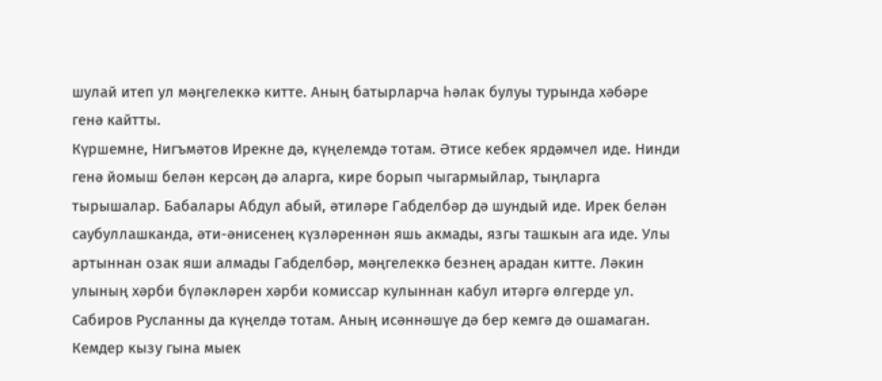шулай итеп ул мәңгелеккә китте. Аның батырларча һәлак булуы турында хәбәре генә кайтты.
Күршемне, Нигъмәтов Ирекне дә, күңелемдә тотам. Әтисе кебек ярдәмчел иде. Нинди генә йомыш белән керсәң дә аларга, кире борып чыгармыйлар, тыңларга тырышалар. Бабалары Абдул абый, әтиләре Габделбәр дә шундый иде. Ирек белән саубуллашканда, әти-әнисенең күзләреннән яшь акмады, язгы ташкын ага иде. Улы артыннан озак яши алмады Габделбәр, мәңгелеккә безнең арадан китте. Ләкин улының хәрби бүләкләрен хәрби комиссар кулыннан кабул итәргә өлгерде ул.
Сабиров Русланны да күңелдә тотам. Аның исәннәшүе дә бер кемгә дә ошамаган. Кемдер кызу гына мыек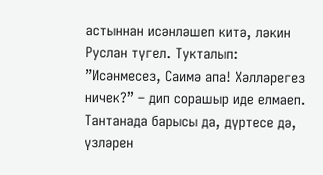астыннан исәнләшеп китә, ләкин Руслан түгел. Тукталып: ”Исәнмесез, Саимә апа! Хәлләрегез ничек?” – дип сорашыр иде елмаеп.
Тантанада барысы да, дүртесе дә, үзләрен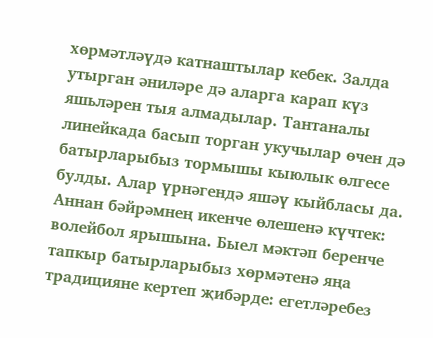хөрмәтләүдә катнаштылар кебек. Залда утырган әниләре дә аларга карап күз яшьләрен тыя алмадылар. Тантаналы линейкада басып торган укучылар өчен дә батырларыбыз тормышы кыюлык өлгесе булды. Алар үрнәгендә яшәү кыйбласы да.
Аннан бәйрәмнең икенче өлешенә күчтек: волейбол ярышына. Быел мәктәп беренче тапкыр батырларыбыз хөрмәтенә яңа традицияне кертеп җибәрде: егетләребез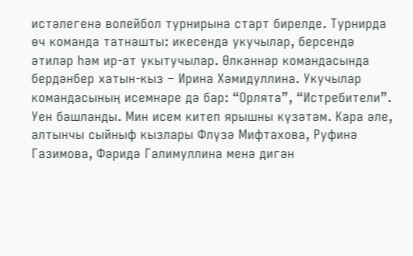истәлегенә волейбол турнирына старт бирелде. Турнирда өч команда татнашты: икесендә укучылар, берсендә әтиләр һәм ир-ат укытучылар. Өлкәннәр командасында бердәнбер хатын-кыз – Ирина Хәмидуллина. Укучылар командасының исемнәре дә бар: “Орлята”, “Истребители”. Уен башланды. Мин исем китеп ярышны күзәтәм. Кара әле, алтынчы сыйныф кызлары Флүзә Мифтахова, Руфинә Газимова, Фәридә Галимуллина менә дигән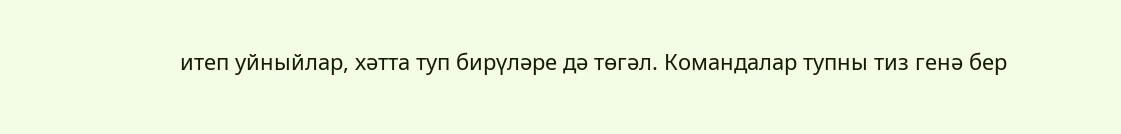итеп уйныйлар, хәтта туп бирүләре дә төгәл. Командалар тупны тиз генә бер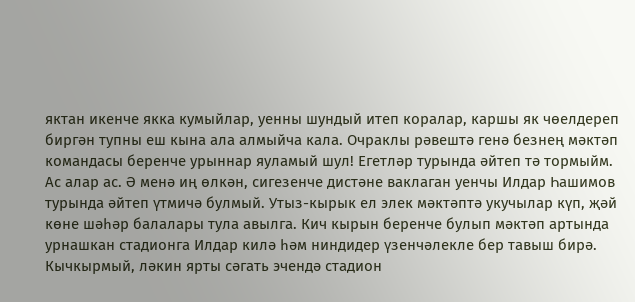яктан икенче якка кумыйлар, уенны шундый итеп коралар, каршы як чөелдереп биргән тупны еш кына ала алмыйча кала. Очраклы рәвештә генә безнең мәктәп командасы беренче урыннар яуламый шул! Егетләр турында әйтеп тә тормыйм. Ас алар ас. Ә менә иң өлкән, сигезенче дистәне ваклаган уенчы Илдар Һашимов турында әйтеп үтмичә булмый. Утыз-кырык ел элек мәктәптә укучылар күп, җәй көне шәһәр балалары тула авылга. Кич кырын беренче булып мәктәп артында урнашкан стадионга Илдар килә һәм ниндидер үзенчәлекле бер тавыш бирә. Кычкырмый, ләкин ярты сәгать эчендә стадион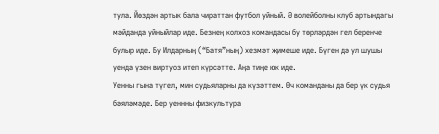тула. Йөздән артык бала чираттан футбол уйный. Ә волейболны клуб артындагы мәйданда уйныйлар иде. Безнең колхоз командасы бу төрләрдән гел беренче булыр иде. Бу Илдарның (“Батя”ның) хезмәт җимеше иде. Бүген дә ул шушы уенда үзен виртуоз итеп күрсәтте. Аңа тиңе юк иде.
Уенны гына түгел, мин судьяларны да күзәттем. Өч команданы да бер үк судья бәяләмәде. Бер уеннны физкультура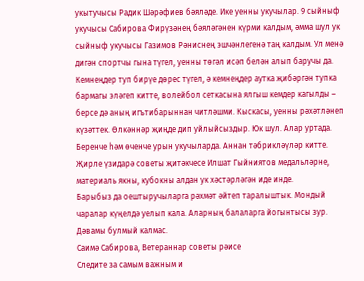укытучысы Радик Шәрәфиев бәяләде. Ике уенны укучылар. 9 сыйныф укучысы Сабирова Фирүзәнең бәяләгәнен күрми калдым, әмма шул ук сыйныф укучысы Газимов Рәниснең эшчәнлегенә таң калдым. Ул менә дигән спортчы гына түгел, уенны төгәл исәп белән алып баручы да. Кемнеңдер туп бирүе дөрес түгел, ә кемнеңдер аутка җибәргән тупка бармагы эләгеп китте, волейбол сеткасына ялгыш кемдер кагылды – берсе дә аның игътибарыннан читләшми. Кыскасы, уенны рәхәтләнеп күзәттек. Өлкәннәр җиңде дип уйлыйсыздыр. Юк шул. Алар уртада. Беренче һәм өченче урын укучыларда. Аннан тәбрикләүләр китте. Җирле үзидарә советы җитәкчесе Илшат Гыйниятов медальләрне, материаль якны, кубокны алдан ук хәстәрләгән иде инде.
Барыбыз да оештыручыларга рәхмәт әйтеп таралыштык. Мондый чаралар күңелдә уелып кала. Аларның балаларга йогынтысы зур. Дәвамы булмый калмас.
Саимә Сабирова, Ветераннар советы рәисе
Следите за самым важным и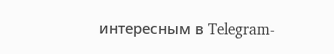интересным в Telegram-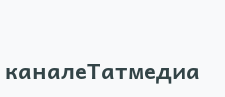каналеТатмедиа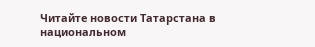Читайте новости Татарстана в национальном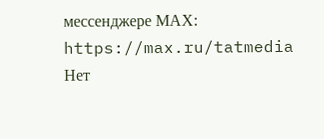мессенджере MАХ: https://max.ru/tatmedia
Нет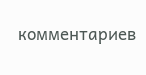комментариев